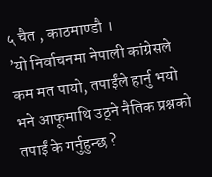५ चैत , काठमाण्डौ ।
’यो निर्वाचनमा नेपाली कांग्रेसले कम मत पायो, तपाईंले हार्नु भयो भने आफूमाथि उठ्ने नैतिक प्रश्नको तपाईं के गर्नुहुन्छ ?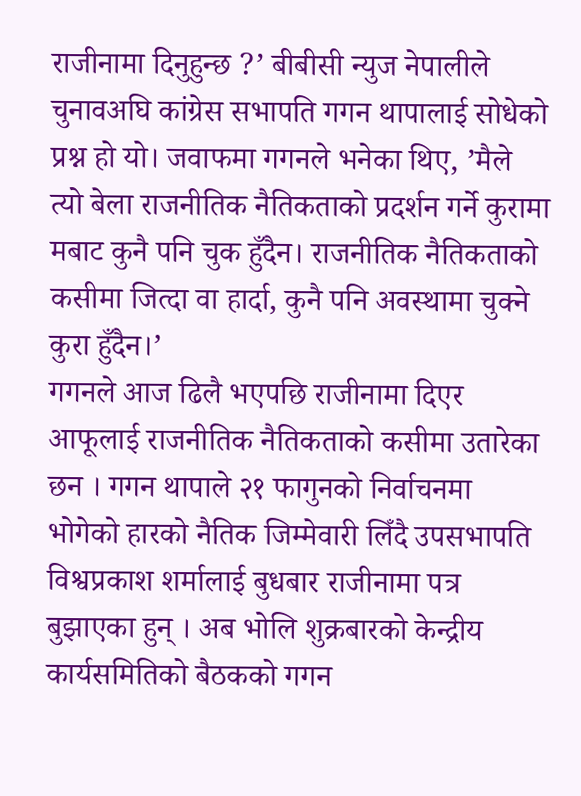राजीनामा दिनुहुन्छ ?’ बीबीसी न्युज नेपालीले चुनावअघि कांग्रेस सभापति गगन थापालाई सोधेको प्रश्न हो यो। जवाफमा गगनले भनेका थिए, ’मैले त्यो बेला राजनीतिक नैतिकताको प्रदर्शन गर्ने कुरामा मबाट कुनै पनि चुक हुँदैन। राजनीतिक नैतिकताको कसीमा जित्दा वा हार्दा, कुनै पनि अवस्थामा चुक्ने कुरा हुँदैन।’
गगनले आज ढिलै भएपछि राजीनामा दिएर आफूलाई राजनीतिक नैतिकताको कसीमा उतारेका छन । गगन थापाले २१ फागुनको निर्वाचनमा भोगेको हारको नैतिक जिम्मेवारी लिँदै उपसभापति विश्वप्रकाश शर्मालाई बुधबार राजीनामा पत्र बुझाएका हुन् । अब भोलि शुक्रबारको केन्द्रीय कार्यसमितिको बैठकको गगन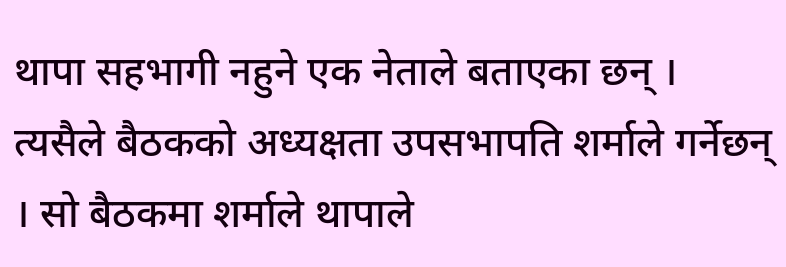थापा सहभागी नहुने एक नेताले बताएका छन् ।
त्यसैले बैठकको अध्यक्षता उपसभापति शर्माले गर्नेछन् । सो बैठकमा शर्माले थापाले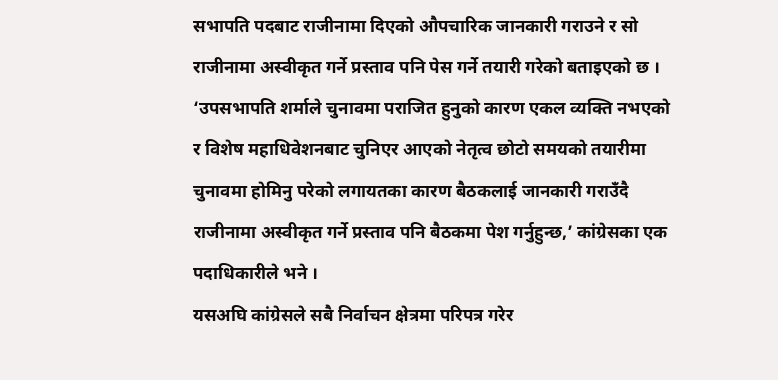सभापति पदबाट राजीनामा दिएको औपचारिक जानकारी गराउने र सो राजीनामा अस्वीकृत गर्ने प्रस्ताव पनि पेस गर्ने तयारी गरेको बताइएको छ । ‘उपसभापति शर्माले चुनावमा पराजित हुनुको कारण एकल व्यक्ति नभएको र विशेष महाधिवेशनबाट चुनिएर आएको नेतृत्व छोटो समयको तयारीमा चुनावमा होमिनु परेको लगायतका कारण बैठकलाई जानकारी गराउँदै राजीनामा अस्वीकृत गर्ने प्रस्ताव पनि बैठकमा पेश गर्नुहुन्छ,’ कांग्रेसका एक पदाधिकारीले भने ।
यसअघि कांग्रेसले सबै निर्वाचन क्षेत्रमा परिपत्र गरेर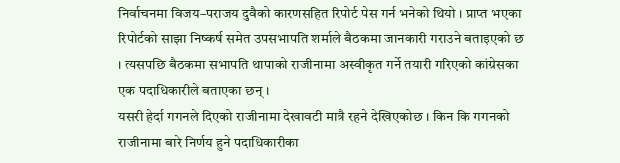निर्वाचनमा विजय–पराजय दुवैको कारणसहित रिपोर्ट पेस गर्न भनेको थियो । प्राप्त भएका रिपोर्टको साझा निष्कर्ष समेत उपसभापति शर्माले बैठकमा जानकारी गराउने बताइएको छ । त्यसपछि बैठकमा सभापति थापाको राजीनामा अस्वीकृत गर्ने तयारी गरिएको कांग्रेसका एक पदाधिकारीले बताएका छन् ।
यसरी हेर्दा गगनले दिएको राजीनामा देखावटी मात्रै रहने देखिएकोछ । किन कि गगनको राजीनामा बारे निर्णय हुने पदाधिकारीका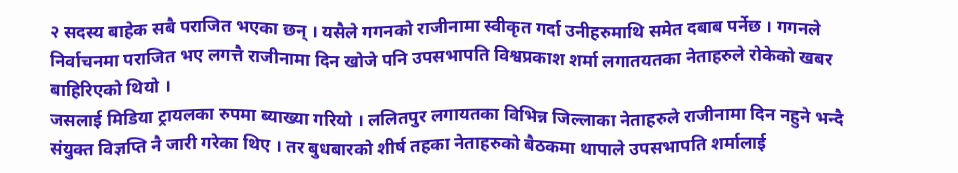२ सदस्य बाहेक सबै पराजित भएका छन् । यसैले गगनको राजीनामा स्वीकृत गर्दा उनीहरुमाथि समेत दबाब पर्नेछ । गगनले निर्वाचनमा पराजित भए लगत्तै राजीनामा दिन खोजे पनि उपसभापति विश्वप्रकाश शर्मा लगातयतका नेताहरुले रोकेको खबर बाहिरिएको थियो ।
जसलाई मिडिया ट्रायलका रुपमा ब्याख्या गरियो । ललितपुर लगायतका विभिन्न जिल्लाका नेताहरुले राजीनामा दिन नहुने भन्दै संयुक्त विज्ञप्ति नै जारी गरेका थिए । तर बुधबारको शीर्ष तहका नेताहरुको बैठकमा थापाले उपसभापति शर्मालाई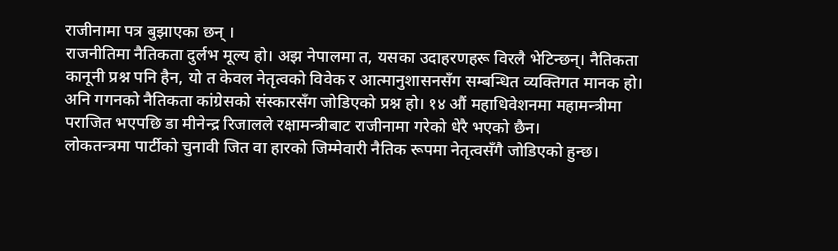राजीनामा पत्र बुझाएका छन् ।
राजनीतिमा नैतिकता दुर्लभ मूल्य हो। अझ नेपालमा त, यसका उदाहरणहरू विरलै भेटिन्छन्। नैतिकता कानूनी प्रश्न पनि हैन, यो त केवल नेतृत्वको विवेक र आत्मानुशासनसँग सम्बन्धित व्यक्तिगत मानक हो। अनि गगनको नैतिकता कांग्रेसको संस्कारसँग जोडिएको प्रश्न हो। १४ औं महाधिवेशनमा महामन्त्रीमा पराजित भएपछि डा मीनेन्द्र रिजालले रक्षामन्त्रीबाट राजीनामा गरेको धेरै भएको छैन।
लोकतन्त्रमा पार्टीको चुनावी जित वा हारको जिम्मेवारी नैतिक रूपमा नेतृत्वसँगै जोडिएको हुन्छ।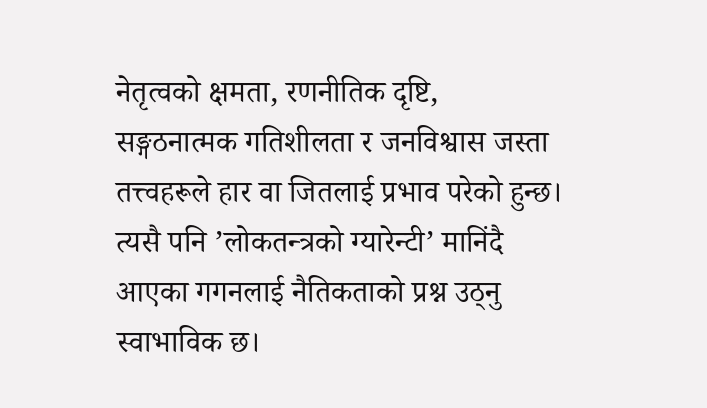नेतृत्वको क्षमता, रणनीतिक दृष्टि, सङ्गठनात्मक गतिशीलता र जनविश्वास जस्ता तत्त्वहरूले हार वा जितलाई प्रभाव परेको हुन्छ। त्यसै पनि ’लोकतन्त्रको ग्यारेन्टी’ मानिंदै आएका गगनलाई नैतिकताको प्रश्न उठ्नु स्वाभाविक छ।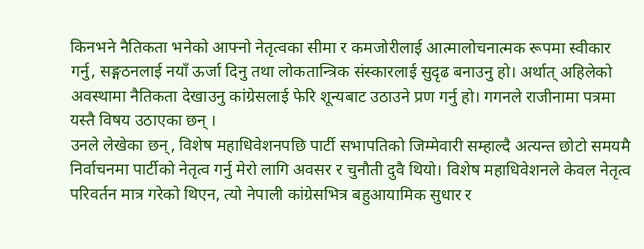किनभने नैतिकता भनेको आफ्नो नेतृत्वका सीमा र कमजोरीलाई आत्मालोचनात्मक रूपमा स्वीकार गर्नु, सङ्गठनलाई नयाँ ऊर्जा दिनु तथा लोकतान्त्रिक संस्कारलाई सुदृढ बनाउनु हो। अर्थात् अहिलेको अवस्थामा नैतिकता देखाउनु कांग्रेसलाई फेरि शून्यबाट उठाउने प्रण गर्नु हो। गगनले राजीनामा पत्रमा यस्तै विषय उठाएका छन् ।
उनले लेखेका छन्, विशेष महाधिवेशनपछि पार्टी सभापतिको जिम्मेवारी सम्हाल्दै अत्यन्त छोटो समयमै निर्वाचनमा पार्टीको नेतृत्व गर्नु मेरो लागि अवसर र चुनौती दुवै थियो। विशेष महाधिवेशनले केवल नेतृत्व परिवर्तन मात्र गरेको थिएन, त्यो नेपाली कांग्रेसभित्र बहुआयामिक सुधार र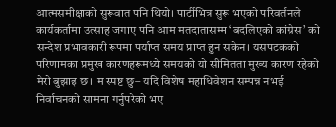आत्मसमीक्षाको सुरूवात पनि थियो। पार्टीभित्र सुरू भएको परिवर्तनले कार्यकर्तामा उत्साह जगाए पनि आम मतदातासम्म ‘बदलिएको कांग्रेस’ को सन्देश प्रभावकारी रूपमा पर्याप्त समय प्राप्त हुन सकेन। यसपटकको परिणामका प्रमुख कारणहरूमध्ये समयको यो सीमितता मुख्य कारण रहेको मेरो बुझाइ छ। म स्पष्ट छु– यदि विशेष महाधिवेशन सम्पन्न नभई निर्वाचनको सामना गर्नुपरेको भए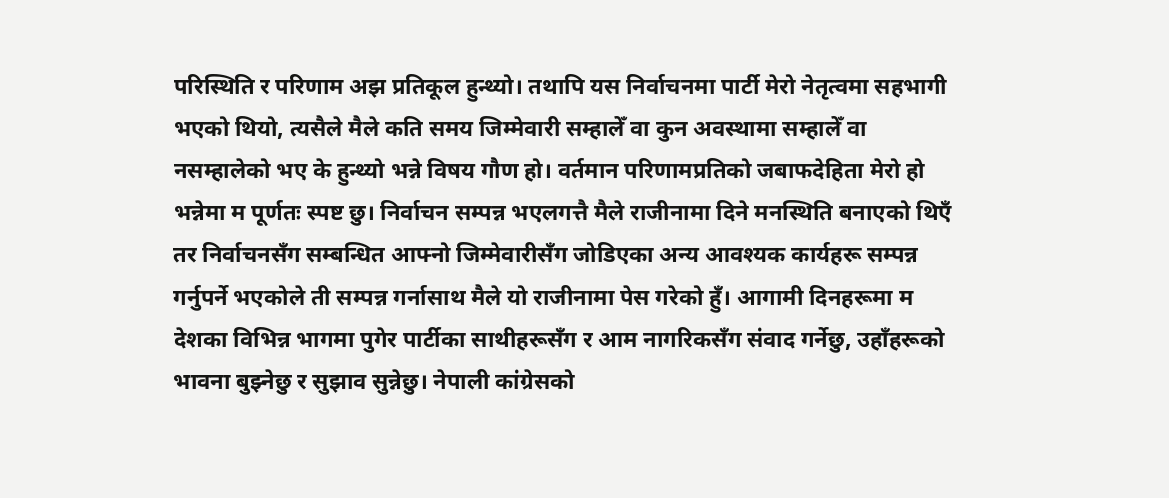परिस्थिति र परिणाम अझ प्रतिकूल हुन्थ्यो। तथापि यस निर्वाचनमा पार्टी मेरो नेतृत्वमा सहभागी भएको थियो, त्यसैले मैले कति समय जिम्मेवारी सम्हालेँ वा कुन अवस्थामा सम्हालेँ वा नसम्हालेको भए के हुन्थ्यो भन्ने विषय गौण हो। वर्तमान परिणामप्रतिको जबाफदेहिता मेरो हो भन्नेमा म पूर्णतः स्पष्ट छु। निर्वाचन सम्पन्न भएलगत्तै मैले राजीनामा दिने मनस्थिति बनाएको थिएँ तर निर्वाचनसँग सम्बन्धित आफ्नो जिम्मेवारीसँग जोडिएका अन्य आवश्यक कार्यहरू सम्पन्न गर्नुपर्ने भएकोले ती सम्पन्न गर्नासाथ मैले यो राजीनामा पेस गरेको हुँ। आगामी दिनहरूमा म देशका विभिन्न भागमा पुगेर पार्टीका साथीहरूसँग र आम नागरिकसँग संवाद गर्नेछु, उहाँहरूको भावना बुझ्नेछु र सुझाव सुन्नेछु। नेपाली कांग्रेसको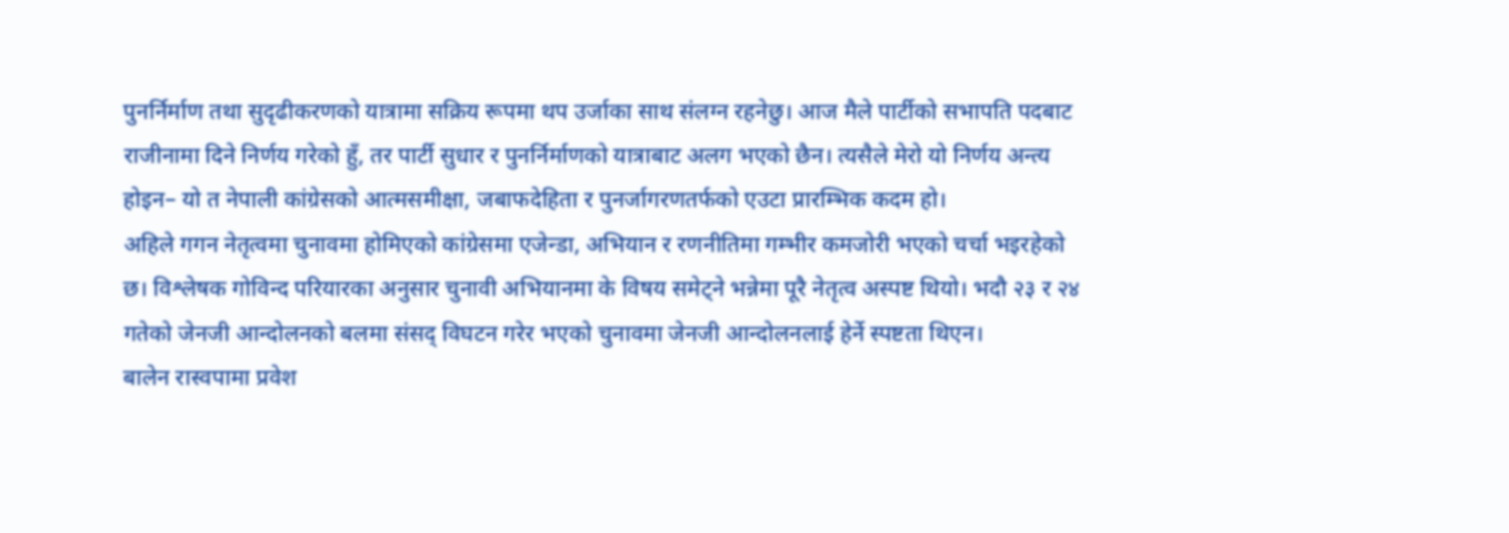पुनर्निर्माण तथा सुदृढीकरणको यात्रामा सक्रिय रूपमा थप उर्जाका साथ संलग्न रहनेछु। आज मैले पार्टीको सभापति पदबाट राजीनामा दिने निर्णय गरेको हुँ, तर पार्टी सुधार र पुनर्निर्माणको यात्राबाट अलग भएको छैन। त्यसैले मेरो यो निर्णय अन्त्य होइन– यो त नेपाली कांग्रेसको आत्मसमीक्षा, जबाफदेहिता र पुनर्जागरणतर्फको एउटा प्रारम्भिक कदम हो।
अहिले गगन नेतृत्वमा चुनावमा होमिएको कांग्रेसमा एजेन्डा, अभियान र रणनीतिमा गम्भीर कमजोरी भएको चर्चा भइरहेको छ। विश्लेषक गोविन्द परियारका अनुसार चुनावी अभियानमा के विषय समेट्ने भन्नेमा पूरै नेतृत्व अस्पष्ट थियो। भदौ २३ र २४ गतेको जेनजी आन्दोलनको बलमा संसद् विघटन गरेर भएको चुनावमा जेनजी आन्दोलनलाई हेर्ने स्पष्टता थिएन।
बालेन रास्वपामा प्रवेश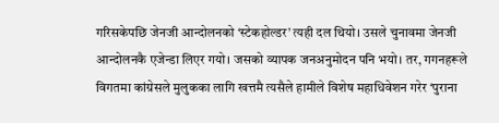गरिसकेपछि जेनजी आन्दोलनको ‘स्टेकहोल्डर’ त्यही दल थियो। उसले चुनावमा जेनजी आन्दोलनकै एजेन्डा लिएर गयो। जसको व्यापक जनअनुमोदन पनि भयो। तर, गगनहरूले विगतमा कांग्रेसले मुलुकका लागि खत्तमै त्यसैले हामीले विशेष महाधिवेशन गरेर ‘पुराना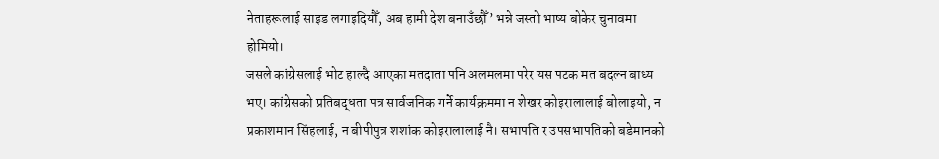नेताहरूलाई साइड लगाइदियौँ, अब हामी देश बनाउँछौँ’ भन्ने जस्तो भाष्य बोकेर चुनावमा होमियो।
जसले कांग्रेसलाई भोट हाल्दै आएका मतदाता पनि अलमलमा परेर यस पटक मत बदल्न बाध्य भए। कांग्रेसको प्रतिबद्धता पत्र सार्वजनिक गर्ने कार्यक्रममा न शेखर कोइरालालाई बोलाइयो, न प्रकाशमान सिंहलाई, न बीपीपुत्र शशांक कोइरालालाई नै। सभापति र उपसभापतिको बडेमानको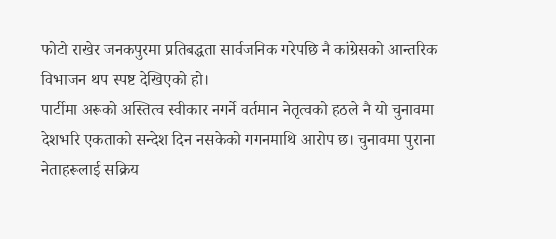फोटो राखेर जनकपुरमा प्रतिबद्धता सार्वजनिक गरेपछि नै कांग्रेसको आन्तरिक विभाजन थप स्पष्ट देखिएको हो।
पार्टीमा अरूको अस्तित्व स्वीकार नगर्ने वर्तमान नेतृत्वको हठले नै यो चुनावमा देशभरि एकताको सन्देश दिन नसकेको गगनमाथि आरोप छ। चुनावमा पुराना नेताहरूलाई सक्रिय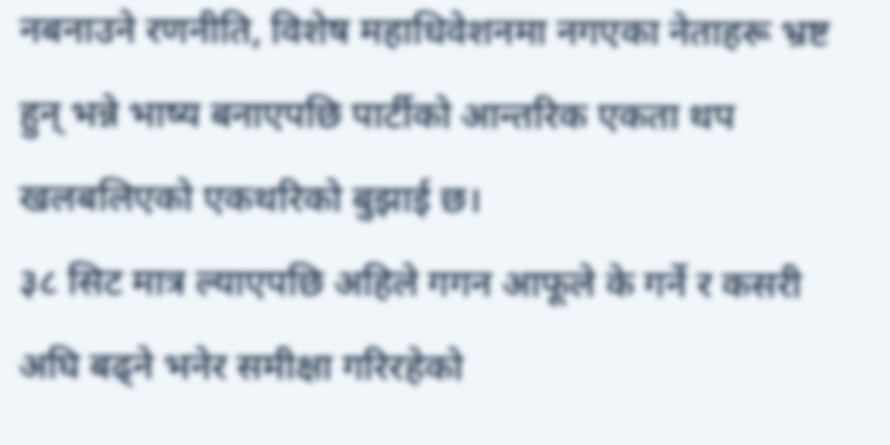नबनाउने रणनीति, विशेष महाधिवेशनमा नगएका नेताहरू भ्रष्ट हुन् भन्ने भाष्य बनाएपछि पार्टीको आन्तरिक एकता थप खलबलिएको एकथरिको बुझाई छ।
३८ सिट मात्र ल्याएपछि अहिले गगन आफूले के गर्ने र कसरी अघि बढ्ने भनेर समीक्षा गरिरहेको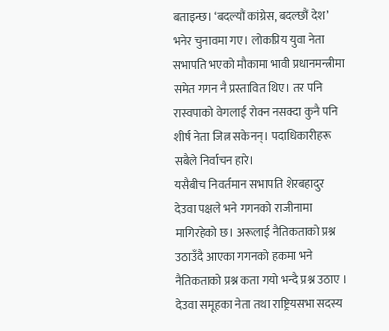बताइन्छ। ‘बदल्यौं कांग्रेस, बदल्छौं देश’ भनेर चुनावमा गए। लोकप्रिय युवा नेता सभापति भएको मौकामा भावी प्रधानमन्त्रीमा समेत गगन नै प्रस्तावित थिए। तर पनि रास्वपाको वेगलाई रोक्न नसक्दा कुनै पनि शीर्ष नेता जित्न सकेनन्। पदाधिकारीहरू सबैले निर्वाचन हारे।
यसैबीच निवर्तमान सभापति शेरबहादुर देउवा पक्षले भने गगनको राजीनामा मागिरहेको छ। अरूलाई नैतिकताको प्रश्न उठाउँदै आएका गगनको हकमा भने नैतिकताको प्रश्न कता गयो भन्दै प्रश्न उठाए । देउवा समूहका नेता तथा राष्ट्रियसभा सदस्य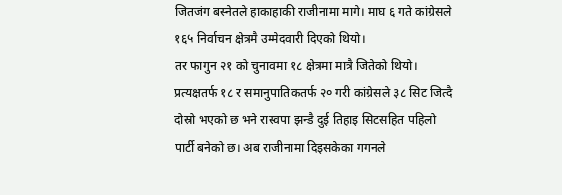जितजंग बस्नेतले हाकाहाकी राजीनामा मागे। माघ ६ गते कांग्रेसले १६५ निर्वाचन क्षेत्रमै उम्मेदवारी दिएको थियो।
तर फागुन २१ को चुनावमा १८ क्षेत्रमा मात्रै जितेको थियो। प्रत्यक्षतर्फ १८ र समानुपातिकतर्फ २० गरी कांग्रेसले ३८ सिट जित्दै दोस्रो भएको छ भने रास्वपा झन्डै दुई तिहाइ सिटसहित पहिलो पार्टी बनेको छ। अब राजीनामा दिइसकेका गगनले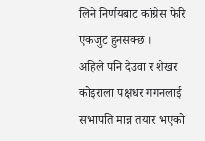लिने निर्णयबाट कांग्रेस फेरि एकजुट हुनसक्छ ।
अहिले पनि देउवा र शेखर कोइराला पक्षधर गगनलाई सभापति मान्न तयार भएको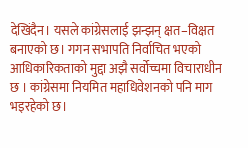देखिंदैन। यसले कांग्रेसलाई झन्झन् क्षत–विक्षत बनाएको छ। गगन सभापति निर्वाचित भएको आधिकारिकताको मुद्दा अझै सर्वोच्चमा विचाराधीन छ । कांग्रेसमा नियमित महाधिवेशनको पनि माग भइरहेको छ।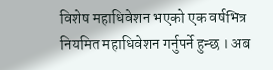विशेष महाधिवेशन भएको एक वर्षभित्र नियमित महाधिवेशन गर्नुपर्ने हुन्छ । अब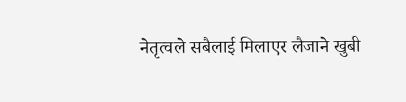नेतृत्वले सबैलाई मिलाएर लैजाने खुबी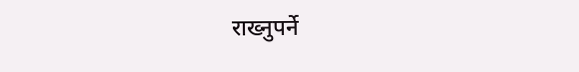राख्नुपर्ने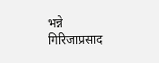भन्ने गिरिजाप्रसाद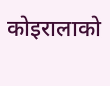कोइरालाको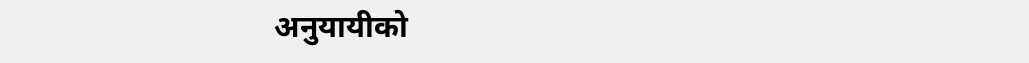अनुयायीको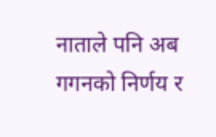नाताले पनि अब गगनको निर्णय र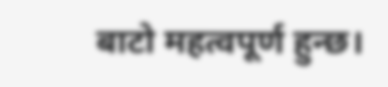बाटो महत्वपूर्ण हुन्छ।